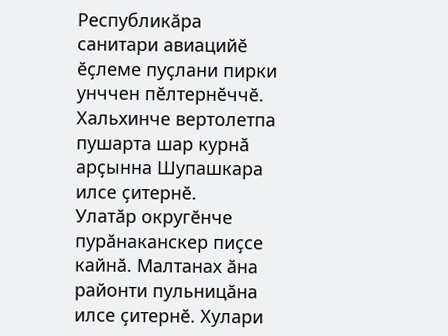Республикӑра санитари авиацийӗ ӗҫлеме пуҫлани пирки унччен пӗлтернӗччӗ. Хальхинче вертолетпа пушарта шар курнӑ арҫынна Шупашкара илсе ҫитернӗ.
Улатӑр округӗнче пурӑнаканскер пиҫсе кайнӑ. Малтанах ӑна районти пульницӑна илсе ҫитернӗ. Хулари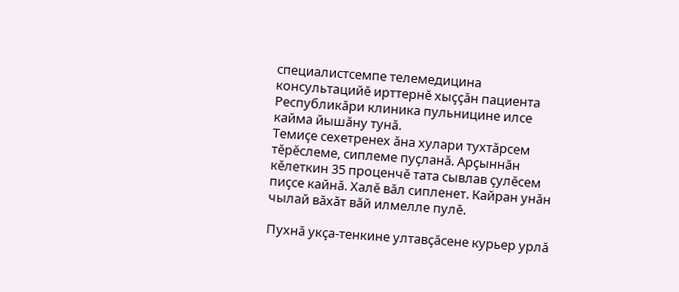специалистсемпе телемедицина консультацийӗ ирттернӗ хыҫҫӑн пациента Республикӑри клиника пульницине илсе кайма йышӑну тунӑ.
Темиҫе сехетренех ӑна хулари тухтӑрсем тӗрӗслеме, сиплеме пуҫланӑ. Арҫыннӑн кӗлеткин 35 проценчӗ тата сывлав ҫулӗсем пиҫсе кайнӑ. Халӗ вӑл сипленет. Кайран унӑн чылай вӑхӑт вӑй илмелле пулӗ.

Пухнӑ укҫа-тенкине ултавҫӑсене курьер урлӑ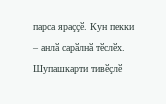парса яраҫҫӗ. Кун пекки – анлӑ сарӑлнӑ тӗслӗх. Шупашкарти тивӗҫлӗ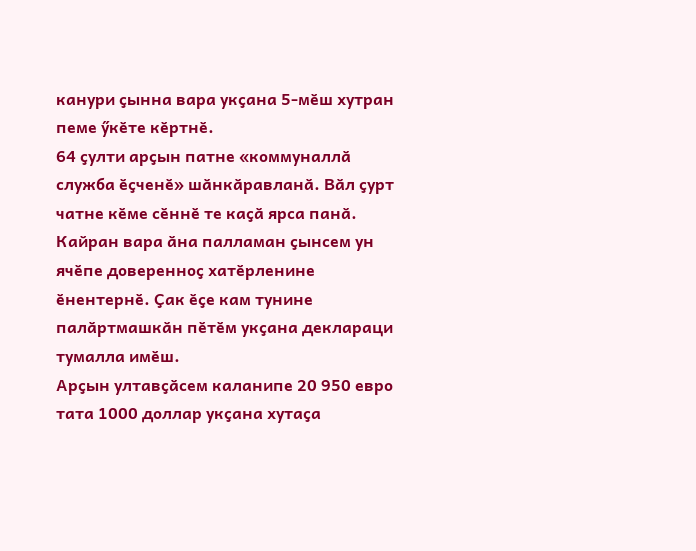канури ҫынна вара укҫана 5-мӗш хутран пеме ӳкӗте кӗртнӗ.
64 ҫулти арҫын патне «коммуналлӑ служба ӗҫченӗ» шӑнкӑравланӑ. Вӑл ҫурт чатне кӗме сӗннӗ те каҫӑ ярса панӑ. Кайран вара ӑна палламан ҫынсем ун ячӗпе доверенноҫ хатӗрленине ӗнентернӗ. Ҫак ӗҫе кам тунине палӑртмашкӑн пӗтӗм укҫана деклараци тумалла имӗш.
Арҫын ултавҫӑсем каланипе 20 950 евро тата 1000 доллар укҫана хутаҫа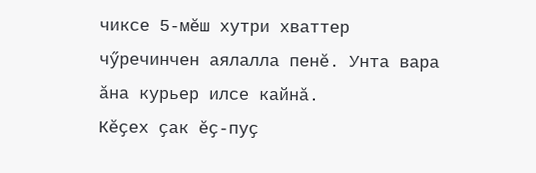чиксе 5-мӗш хутри хваттер чӳречинчен аялалла пенӗ. Унта вара ӑна курьер илсе кайнӑ.
Кӗҫех ҫак ӗҫ-пуҫ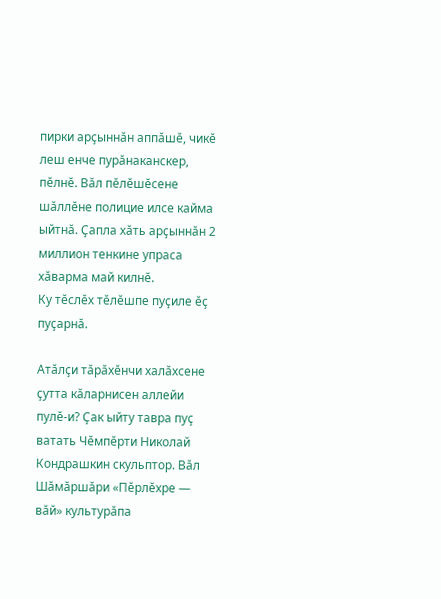пирки арҫыннӑн аппӑшӗ, чикӗ леш енче пурӑнаканскер, пӗлнӗ. Вӑл пӗлӗшӗсене шӑллӗне полицие илсе кайма ыйтнӑ. Ҫапла хӑть арҫыннӑн 2 миллион тенкине упраса хӑварма май килнӗ.
Ку тӗслӗх тӗлӗшпе пуҫиле ӗҫ пуҫарнӑ.

Атӑлҫи тӑрӑхӗнчи халӑхсене ҫутта кӑларнисен аллейи пулӗ-и? Ҫак ыйту тавра пуҫ ватать Чӗмпӗрти Николай Кондрашкин скульптор. Вӑл Шӑмӑршӑри «Пӗрлӗхре — вӑй» культурӑпа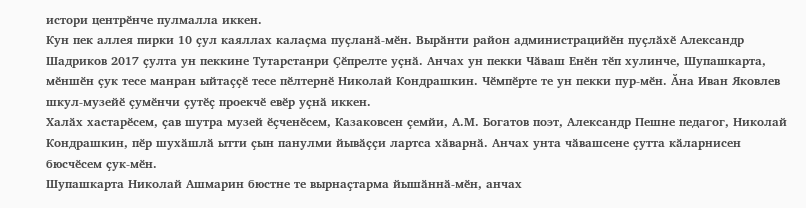истори центрӗнче пулмалла иккен.
Кун пек аллея пирки 10 ҫул каяллах калаҫма пуҫланӑ-мӗн. Вырӑнти район администрацийӗн пуҫлӑхӗ Александр Шадриков 2017 ҫулта ун пеккине Тутарстанри Ҫӗпрелте уҫнӑ. Анчах ун пекки Чӑваш Енӗн тӗп хулинче, Шупашкарта, мӗншӗн ҫук тесе манран ыйтаҫҫӗ тесе пӗлтернӗ Николай Кондрашкин. Чӗмпӗрте те ун пекки пур-мӗн. Ӑна Иван Яковлев шкул-музейӗ ҫумӗнчи ҫутӗҫ проекчӗ евӗр уҫнӑ иккен.
Халӑх хастарӗсем, ҫав шутра музей ӗҫченӗсем, Казаковсен ҫемйи, А.М. Богатов поэт, Александр Пешне педагог, Николай Кондрашкин, пӗр шухӑшлӑ ытти ҫын панулми йывӑҫҫи лартса хӑварнӑ. Анчах унта чӑвашсене ҫутта кӑларнисен бюсчӗсем ҫук-мӗн.
Шупашкарта Николай Ашмарин бюстне те вырнаҫтарма йышӑннӑ-мӗн, анчах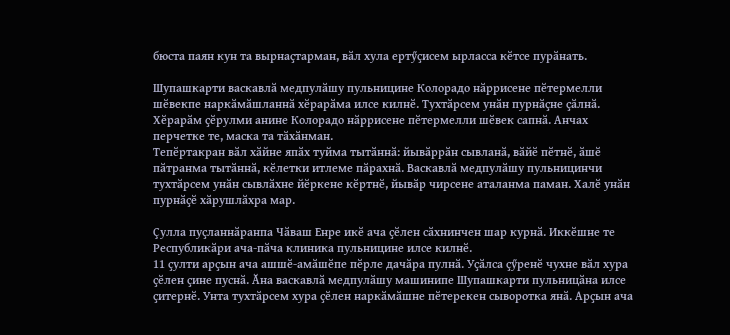бюста паян кун та вырнаҫтарман, вӑл хула ертӳҫисем ырласса кӗтсе пурӑнать.

Шупашкарти васкавлӑ медпулӑшу пульницине Колорадо нӑррисене пӗтермелли шӗвекпе наркӑмӑшланнӑ хӗрарӑма илсе килнӗ. Тухтӑрсем унӑн пурнӑҫне ҫӑлнӑ.
Хӗрарӑм ҫӗрулми анине Колорадо нӑррисене пӗтермелли шӗвек сапнӑ. Анчах перчетке те, маска та тӑхӑнман.
Тепӗртакран вӑл хӑйне япӑх туйма тытӑннӑ: йывӑррӑн сывланӑ, вӑйӗ пӗтнӗ, ӑшӗ пӑтранма тытӑннӑ, кӗлетки итлеме пӑрахнӑ. Васкавлӑ медпулӑшу пульницинчи тухтӑрсем унӑн сывлӑхне йӗркене кӗртнӗ, йывӑр чирсене аталанма паман. Халӗ унӑн пурнӑҫӗ хӑрушлӑхра мар.

Ҫулла пуҫланнӑранпа Чӑваш Енре икӗ ача ҫӗлен сӑхнинчен шар курнӑ. Иккӗшне те Республикӑри ача-пӑча клиника пульницине илсе килнӗ.
11 ҫулти арҫын ача ашшӗ-амӑшӗпе пӗрле дачӑра пулнӑ. Уҫӑлса ҫӳренӗ чухне вӑл хура ҫӗлен ҫине пуснӑ. Ӑна васкавлӑ медпулӑшу машинипе Шупашкарти пульницӑна илсе ҫитернӗ. Унта тухтӑрсем хура ҫӗлен наркӑмӑшне пӗтерекен сыворотка янӑ. Арҫын ача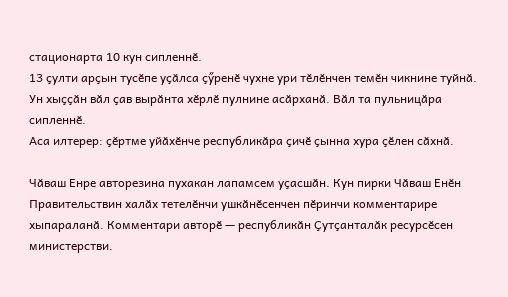стационарта 10 кун сипленнӗ.
13 ҫулти арҫын тусӗпе уҫӑлса ҫӳренӗ чухне ури тӗлӗнчен темӗн чикнине туйнӑ. Ун хыҫҫӑн вӑл ҫав вырӑнта хӗрлӗ пулнине асӑрханӑ. Вӑл та пульницӑра сипленнӗ.
Аса илтерер: ҫӗртме уйӑхӗнче республикӑра ҫичӗ ҫынна хура ҫӗлен сӑхнӑ.

Чӑваш Енре авторезина пухакан лапамсем уҫасшӑн. Кун пирки Чӑваш Енӗн Правительствин халӑх тетелӗнчи ушкӑнӗсенчен пӗринчи комментарире хыпараланӑ. Комментари авторӗ — республикӑн Ҫутҫанталӑк ресурсӗсен министерстви.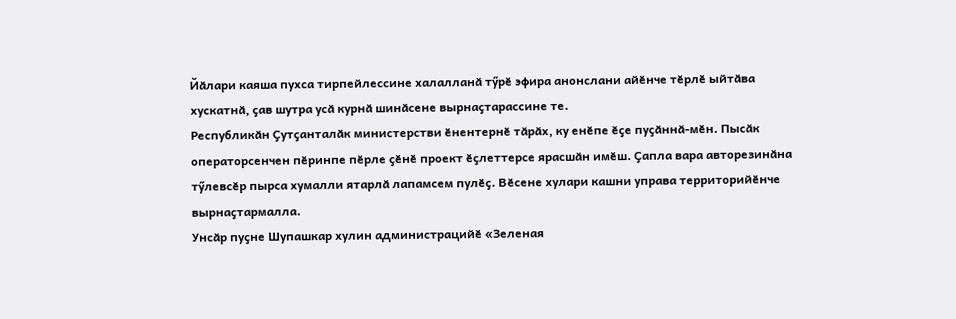Йӑлари каяша пухса тирпейлессине халалланӑ тӳрӗ эфира анонслани айӗнче тӗрлӗ ыйтӑва хускатнӑ, ҫав шутра усӑ курнӑ шинӑсене вырнаҫтарассине те.
Республикӑн Ҫутҫанталӑк министерстви ӗнентернӗ тӑрӑх, ку енӗпе ӗҫе пуҫӑннӑ-мӗн. Пысӑк операторсенчен пӗринпе пӗрле ҫӗнӗ проект ӗҫлеттерсе ярасшӑн имӗш. Ҫапла вара авторезинӑна тӳлевсӗр пырса хумалли ятарлӑ лапамсем пулӗҫ. Вӗсене хулари кашни управа территорийӗнче вырнаҫтармалла.
Унсӑр пуҫне Шупашкар хулин администрацийӗ «Зеленая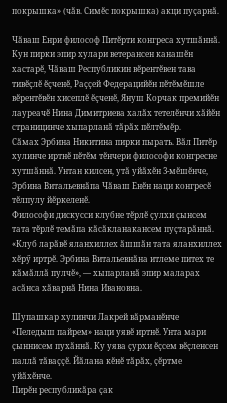покрышка» (чӑв. Симӗс покрышка) акци пуҫарнӑ.

Чӑваш Енри философ Питӗрти конгреса хутшӑннӑ. Кун пирки эпир хулари ветерансен канашӗн хастарӗ, Чӑваш Республикин вӗрентӗвен тава тивӗҫлӗ ӗҫченӗ, Раҫҫей Федерацийӗн пӗтӗмӗшле вӗрентӗвӗн хисеплӗ ӗҫченӗ, Януш Корчак премийӗн лауреачӗ Нина Димитриева халӑх тетелӗнчи хӑйӗн страницинче хыпарланӑ тӑрӑх пӗлтӗмӗр.
Сӑмах Эрбина Никитина пирки пырать. Вӑл Питӗр хулинче иртнӗ пӗтӗм тӗнчери философи конгресне хутшӑннӑ. Унтан килсен, утӑ уйӑхӗн 3-мӗшӗнче, Эрбина Витальевнӑпа Чӑваш Енӗн наци конгресӗ тӗлпулу йӗркеленӗ.
Философи дискусси клубне тӗрлӗ ҫулхи ҫынсем тата тӗрлӗ темӑпа кӑсӑкланакансем пуҫтарӑннӑ.
«Клуб ларӑвӗ яланхиллех ӑшшӑн тата яланхиллех хӗрӳ иртрӗ. Эрбина Витальевнӑна итлеме питех те кӑмӑллӑ пулчӗ», — хыпарланӑ эпир маларах асӑнса хӑварнӑ Нина Ивановна.

Шупашкар хулинчи Лакрей вӑрманӗнче «Пеледыш пайрем» наци уявӗ иртнӗ. Унта мари ҫыннисем пухӑннӑ. Ку уява ҫурхи ӗҫсем вӗҫленсен паллӑ тӑваҫҫӗ. Йӑлана кӗнӗ тӑрӑх, ҫӗртме уйӑхӗнче.
Пирӗн республикӑра ҫак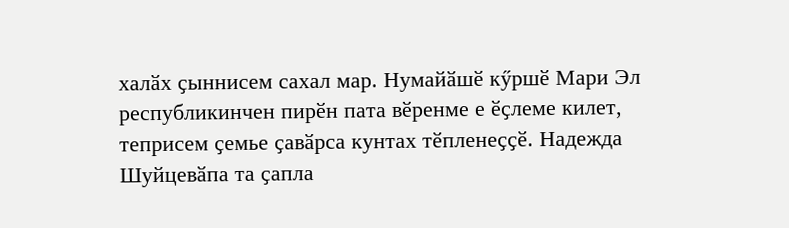халӑх ҫыннисем сахал мар. Нумайӑшӗ кӳршӗ Мари Эл республикинчен пирӗн пата вӗренме е ӗҫлеме килет, теприсем ҫемье ҫавӑрса кунтах тӗпленеҫҫӗ. Надежда Шуйцевӑпа та ҫапла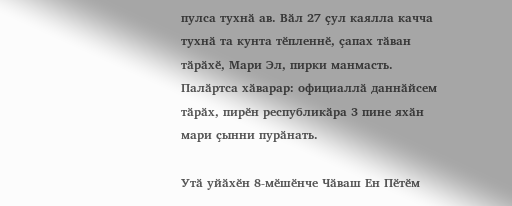пулса тухнӑ ав. Вӑл 27 ҫул каялла качча тухнӑ та кунта тӗпленнӗ, ҫапах тӑван тӑрӑхӗ, Мари Эл, пирки манмасть.
Палӑртса хӑварар: официаллӑ даннӑйсем тӑрӑх, пирӗн республикӑра 3 пине яхӑн мари ҫынни пурӑнать.

Утӑ уйӑхӗн 8-мӗшӗнче Чӑваш Ен Пӗтӗм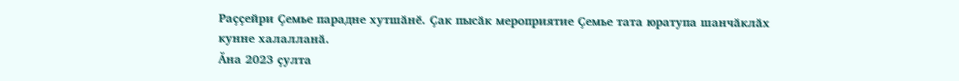Раҫҫейри Ҫемье парадне хутшӑнӗ. Ҫак пысӑк мероприятие Ҫемье тата юратупа шанчӑклӑх кунне халалланӑ.
Ӑна 2023 ҫулта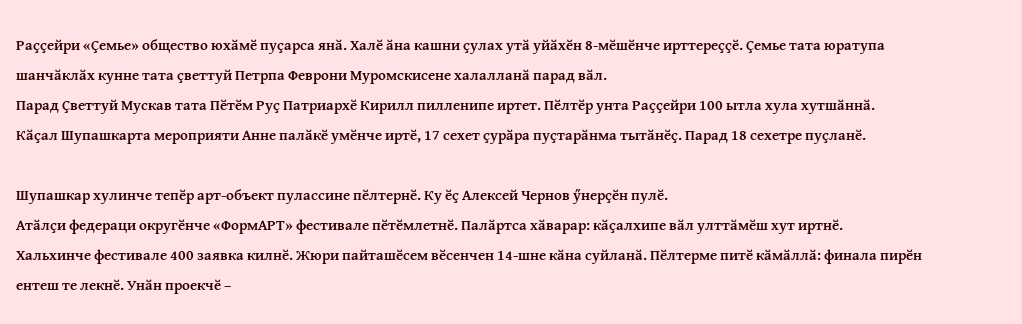Раҫҫейри «Ҫемье» общество юхӑмӗ пуҫарса янӑ. Халӗ ӑна кашни ҫулах утӑ уйӑхӗн 8-мӗшӗнче ирттереҫҫӗ. Ҫемье тата юратупа шанчӑклӑх кунне тата ҫветтуй Петрпа Феврони Муромскисене халалланӑ парад вӑл.
Парад Ҫветтуй Мускав тата Пӗтӗм Руҫ Патриархӗ Кирилл пилленипе иртет. Пӗлтӗр унта Раҫҫейри 100 ытла хула хутшӑннӑ.
Кӑҫал Шупашкарта мероприяти Анне палӑкӗ умӗнче иртӗ, 17 сехет ҫурӑра пуҫтарӑнма тытӑнӗҫ. Парад 18 сехетре пуҫланӗ.

Шупашкар хулинче тепӗр арт-объект пулассине пӗлтернӗ. Ку ӗҫ Алексей Чернов ӳнерҫӗн пулӗ.
Атӑлҫи федераци округӗнче «ФормАРТ» фестивале пӗтӗмлетнӗ. Палӑртса хӑварар: кӑҫалхипе вӑл улттӑмӗш хут иртнӗ.
Хальхинче фестивале 400 заявка килнӗ. Жюри пайташӗсем вӗсенчен 14-шне кӑна суйланӑ. Пӗлтерме питӗ кӑмӑллӑ: финала пирӗн ентеш те лекнӗ. Унӑн проекчӗ –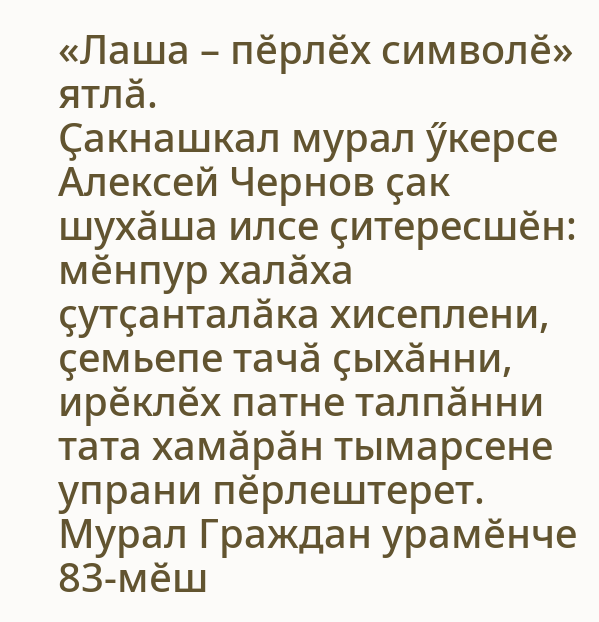«Лаша – пӗрлӗх символӗ» ятлӑ.
Ҫакнашкал мурал ӳкерсе Алексей Чернов ҫак шухӑша илсе ҫитересшӗн: мӗнпур халӑха ҫутҫанталӑка хисеплени, ҫемьепе тачӑ ҫыхӑнни, ирӗклӗх патне талпӑнни тата хамӑрӑн тымарсене упрани пӗрлештерет.
Мурал Граждан урамӗнче 83-мӗш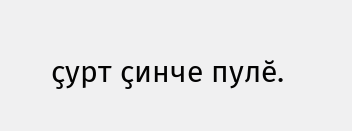ҫурт ҫинче пулӗ.